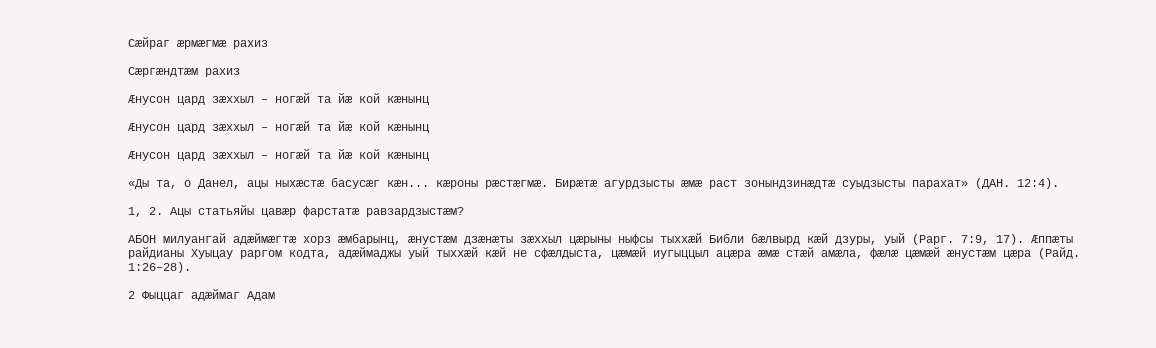Сӕйраг ӕрмӕгмӕ рахиз

Сӕргӕндтӕм рахиз

Ӕнусон цард зӕххыл – ногӕй та йӕ кой кӕнынц

Ӕнусон цард зӕххыл – ногӕй та йӕ кой кӕнынц

Ӕнусон цард зӕххыл – ногӕй та йӕ кой кӕнынц

«Ды та, о Данел, ацы ныхӕстӕ басусӕг кӕн... кӕроны рӕстӕгмӕ. Бирӕтӕ агурдзысты ӕмӕ раст зонындзинӕдтӕ суыдзысты парахат» (ДАН. 12:4).

1, 2. Ацы статьяйы цавӕр фарстатӕ равзардзыстӕм?

АБОН милуангай адӕймӕгтӕ хорз ӕмбарынц, ӕнустӕм дзӕнӕты зӕххыл цӕрыны ныфсы тыххӕй Библи бӕлвырд кӕй дзуры, уый (Рарг. 7:9, 17). Ӕппӕты райдианы Хуыцау раргом кодта, адӕймаджы уый тыххӕй кӕй не сфӕлдыста, цӕмӕй иугыццыл ацӕра ӕмӕ стӕй амӕла, фӕлӕ цӕмӕй ӕнустӕм цӕра (Райд. 1:26–28).

2 Фыццаг адӕймаг Адам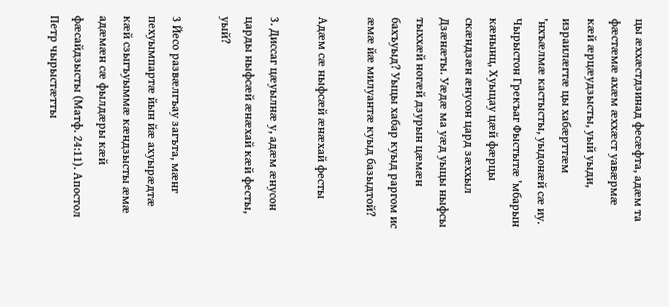цы ӕххӕстдзинад фесӕфта, адӕм та фӕстӕмӕ ахӕм ӕххӕст уавӕрмӕ кӕй ӕрцӕудзысты, уый уыди, израилӕгтӕ цы хабӕрттӕм ’нхъӕлмӕ кастысты, уыдонӕй сӕ иу. Чырыстон Грекъаг Фыстытӕ ’мбарын кӕнынц, Хуыцау цӕй фӕрцы скӕндзӕн ӕнусон цард зӕххыл Дзӕнӕты. Уӕдӕ ма уӕд уыцы ныфсы тыххӕй ногӕй дзурын цӕмӕн бахъуыд? Уыцы хабар куыд раргом ис ӕмӕ йӕ милуантӕ куыд базыдтой?

Адӕм сӕ ныфсӕй ӕнӕхай фесты

3. Диссаг цӕуылнӕ у, адӕм ӕнусон царды ныфсӕй ӕнӕхай кӕй фесты, уый?

3 Йесо развӕлгъау загъта, мӕнг пехуымпартӕ йын йӕ ахуырӕдтӕ кӕй сзыгъуыммӕ кӕндзысты ӕмӕ адӕмӕн сӕ фылдӕры кӕй фӕсайдзысты (Матф. 24:11). Апостол Петр чырыстӕтты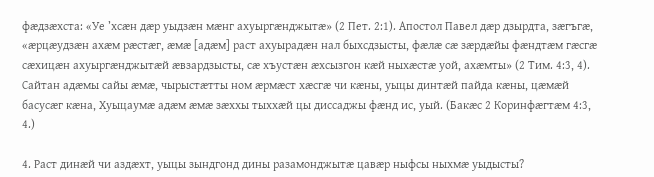фӕдзӕхста: «Уе ’хсӕн дӕр уыдзӕн мӕнг ахуыргӕнджытӕ» (2 Пет. 2:1). Апостол Павел дӕр дзырдта, зӕгъгӕ, «ӕрцӕудзӕн ахӕм рӕстӕг, ӕмӕ [адӕм] раст ахуырадӕн нал быхсдзысты, фӕлӕ сӕ зӕрдӕйы фӕндтӕм гӕсгӕ сӕхицӕн ахуыргӕнджытӕй ӕвзардзысты, сӕ хъустӕн ӕхсызгон кӕй ныхӕстӕ уой, ахӕмты» (2 Тим. 4:3, 4). Сайтан адӕмы сайы ӕмӕ, чырыстӕтты ном ӕрмӕст хӕсгӕ чи кӕны, уыцы динтӕй пайда кӕны, цӕмӕй басусӕг кӕна, Хуыцаумӕ адӕм ӕмӕ зӕххы тыххӕй цы диссаджы фӕнд ис, уый. (Бакӕс 2 Коринфӕгтӕм 4:3, 4.)

4. Раст динӕй чи аздӕхт, уыцы зындгонд дины разамонджытӕ цавӕр ныфсы ныхмӕ уыдысты?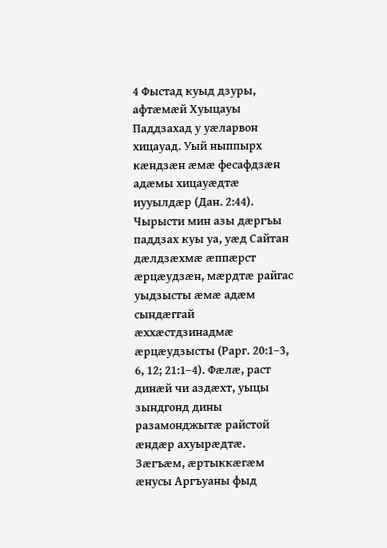4 Фыстад куыд дзуры, афтӕмӕй Хуыцауы Паддзахад у уӕларвон хицауад. Уый ныппырх кӕндзӕн ӕмӕ фесафдзӕн адӕмы хицауӕдтӕ иууылдӕр (Дан. 2:44). Чырысти мин азы дӕргъы паддзах куы уа, уӕд Сайтан дӕлдзӕхмӕ ӕппӕрст ӕрцӕудзӕн, мӕрдтӕ райгас уыдзысты ӕмӕ адӕм сындӕггай ӕххӕстдзинадмӕ ӕрцӕудзысты (Рарг. 20:1–3, 6, 12; 21:1–4). Фӕлӕ, раст динӕй чи аздӕхт, уыцы зындгонд дины разамонджытӕ райстой ӕндӕр ахуырӕдтӕ. Зӕгъӕм, ӕртыккӕгӕм ӕнусы Аргъуаны фыд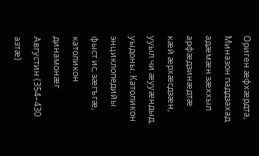Ориген ӕфхӕрдта, Миназон паддзахад адӕмӕн зӕххыл арфӕдзинӕдтӕ кӕй ӕрхӕсдзӕн, ууыл чи ӕууӕндыд, уыдоны. Католикон энциклопедийы фыст ис, зӕгъгӕ, католикон динамонӕг Августин (354–430 азтӕ)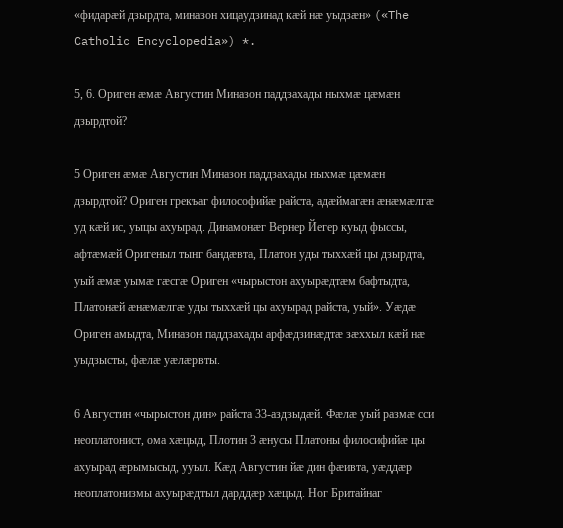«фидарӕй дзырдта, миназон хицаудзинад кӕй нӕ уыдзӕн» («The Catholic Encyclopedia») *.

5, 6. Ориген ӕмӕ Августин Миназон паддзахады ныхмӕ цӕмӕн дзырдтой?

5 Ориген ӕмӕ Августин Миназон паддзахады ныхмӕ цӕмӕн дзырдтой? Ориген грекъаг философийӕ райста, адӕймагӕн ӕнӕмӕлгӕ уд кӕй ис, уыцы ахуырад. Динамонӕг Вернер Йегер куыд фыссы, афтӕмӕй Оригеныл тынг бандӕвта, Платон уды тыххӕй цы дзырдта, уый ӕмӕ уымӕ гӕсгӕ Ориген «чырыстон ахуырӕдтӕм бафтыдта, Платонӕй ӕнӕмӕлгӕ уды тыххӕй цы ахуырад райста, уый». Уӕдӕ Ориген амыдта, Миназон паддзахады арфӕдзинӕдтӕ зӕххыл кӕй нӕ уыдзысты, фӕлӕ уӕлӕрвты.

6 Августин «чырыстон дин» райста 33-аздзыдӕй. Фӕлӕ уый размӕ сси неоплатонист, ома хӕцыд, Плотин 3 ӕнусы Платоны филосифийӕ цы ахуырад ӕрымысыд, ууыл. Кӕд Августин йӕ дин фӕивта, уӕддӕр неоплатонизмы ахуырӕдтыл дарддӕр хӕцыд. Ног Бритайнаг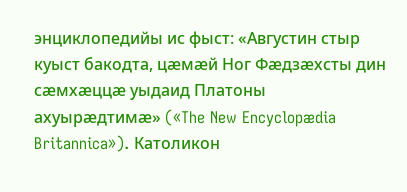энциклопедийы ис фыст: «Августин стыр куыст бакодта, цӕмӕй Ног Фӕдзӕхсты дин сӕмхӕццӕ уыдаид Платоны ахуырӕдтимӕ» («The New Encyclopædia Britannica»). Католикон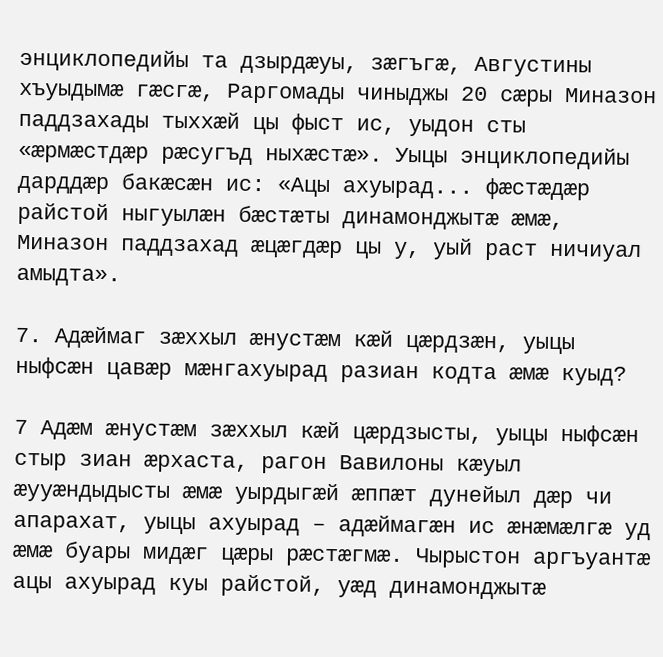энциклопедийы та дзырдӕуы, зӕгъгӕ, Августины хъуыдымӕ гӕсгӕ, Раргомады чиныджы 20 сӕры Миназон паддзахады тыххӕй цы фыст ис, уыдон сты «ӕрмӕстдӕр рӕсугъд ныхӕстӕ». Уыцы энциклопедийы дарддӕр бакӕсӕн ис: «Ацы ахуырад... фӕстӕдӕр райстой ныгуылӕн бӕстӕты динамонджытӕ ӕмӕ, Миназон паддзахад ӕцӕгдӕр цы у, уый раст ничиуал амыдта».

7. Адӕймаг зӕххыл ӕнустӕм кӕй цӕрдзӕн, уыцы ныфсӕн цавӕр мӕнгахуырад разиан кодта ӕмӕ куыд?

7 Адӕм ӕнустӕм зӕххыл кӕй цӕрдзысты, уыцы ныфсӕн стыр зиан ӕрхаста, рагон Вавилоны кӕуыл ӕууӕндыдысты ӕмӕ уырдыгӕй ӕппӕт дунейыл дӕр чи апарахат, уыцы ахуырад – адӕймагӕн ис ӕнӕмӕлгӕ уд ӕмӕ буары мидӕг цӕры рӕстӕгмӕ. Чырыстон аргъуантӕ ацы ахуырад куы райстой, уӕд динамонджытӕ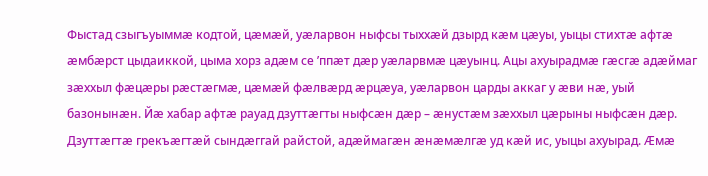Фыстад сзыгъуыммӕ кодтой, цӕмӕй, уӕларвон ныфсы тыххӕй дзырд кӕм цӕуы, уыцы стихтӕ афтӕ ӕмбӕрст цыдаиккой, цыма хорз адӕм се ’ппӕт дӕр уӕларвмӕ цӕуынц. Ацы ахуырадмӕ гӕсгӕ адӕймаг зӕххыл фӕцӕры рӕстӕгмӕ, цӕмӕй фӕлвӕрд ӕрцӕуа, уӕларвон царды аккаг у ӕви нӕ, уый базонынӕн. Йӕ хабар афтӕ рауад дзуттӕгты ныфсӕн дӕр – ӕнустӕм зӕххыл цӕрыны ныфсӕн дӕр. Дзуттӕгтӕ грекъӕгтӕй сындӕггай райстой, адӕймагӕн ӕнӕмӕлгӕ уд кӕй ис, уыцы ахуырад. Ӕмӕ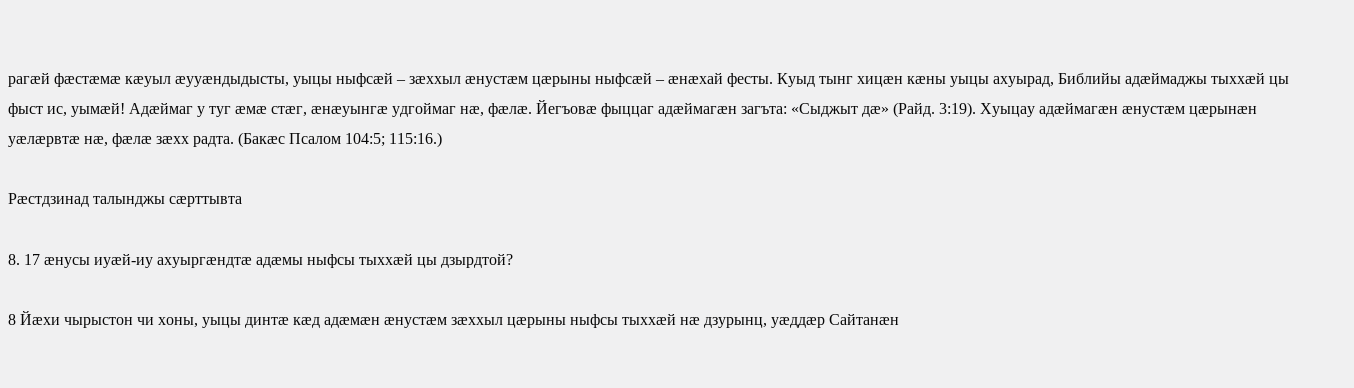рагӕй фӕстӕмӕ кӕуыл ӕууӕндыдысты, уыцы ныфсӕй – зӕххыл ӕнустӕм цӕрыны ныфсӕй – ӕнӕхай фесты. Куыд тынг хицӕн кӕны уыцы ахуырад, Библийы адӕймаджы тыххӕй цы фыст ис, уымӕй! Адӕймаг у туг ӕмӕ стӕг, ӕнӕуынгӕ удгоймаг нӕ, фӕлӕ. Йегъовӕ фыццаг адӕймагӕн загъта: «Сыджыт дӕ» (Райд. 3:19). Хуыцау адӕймагӕн ӕнустӕм цӕрынӕн уӕлӕрвтӕ нӕ, фӕлӕ зӕхх радта. (Бакӕс Псалом 104:5; 115:16.)

Рӕстдзинад талынджы сӕрттывта

8. 17 ӕнусы иуӕй-иу ахуыргӕндтӕ адӕмы ныфсы тыххӕй цы дзырдтой?

8 Йӕхи чырыстон чи хоны, уыцы динтӕ кӕд адӕмӕн ӕнустӕм зӕххыл цӕрыны ныфсы тыххӕй нӕ дзурынц, уӕддӕр Сайтанӕн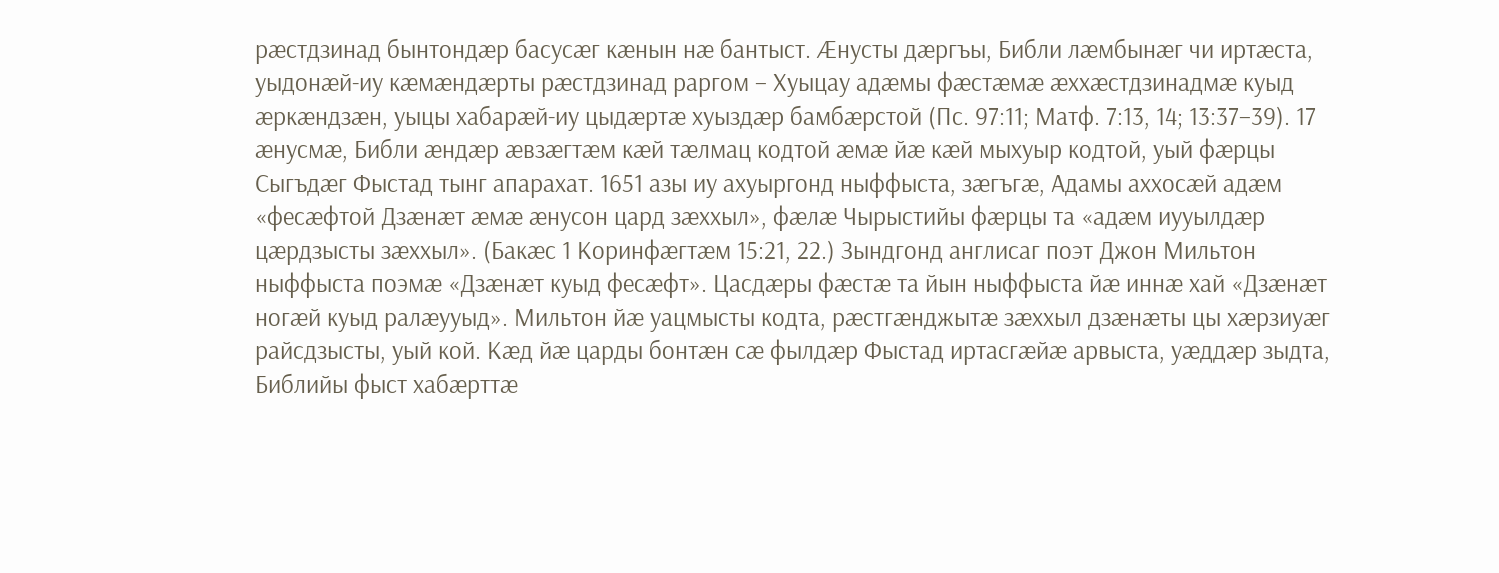рӕстдзинад бынтондӕр басусӕг кӕнын нӕ бантыст. Ӕнусты дӕргъы, Библи лӕмбынӕг чи иртӕста, уыдонӕй-иу кӕмӕндӕрты рӕстдзинад раргом – Хуыцау адӕмы фӕстӕмӕ ӕххӕстдзинадмӕ куыд ӕркӕндзӕн, уыцы хабарӕй-иу цыдӕртӕ хуыздӕр бамбӕрстой (Пс. 97:11; Матф. 7:13, 14; 13:37–39). 17 ӕнусмӕ, Библи ӕндӕр ӕвзӕгтӕм кӕй тӕлмац кодтой ӕмӕ йӕ кӕй мыхуыр кодтой, уый фӕрцы Сыгъдӕг Фыстад тынг апарахат. 1651 азы иу ахуыргонд ныффыста, зӕгъгӕ, Адамы аххосӕй адӕм «фесӕфтой Дзӕнӕт ӕмӕ ӕнусон цард зӕххыл», фӕлӕ Чырыстийы фӕрцы та «адӕм иууылдӕр цӕрдзысты зӕххыл». (Бакӕс 1 Коринфӕгтӕм 15:21, 22.) Зындгонд англисаг поэт Джон Мильтон ныффыста поэмӕ «Дзӕнӕт куыд фесӕфт». Цасдӕры фӕстӕ та йын ныффыста йӕ иннӕ хай «Дзӕнӕт ногӕй куыд ралӕууыд». Мильтон йӕ уацмысты кодта, рӕстгӕнджытӕ зӕххыл дзӕнӕты цы хӕрзиуӕг райсдзысты, уый кой. Кӕд йӕ царды бонтӕн сӕ фылдӕр Фыстад иртасгӕйӕ арвыста, уӕддӕр зыдта, Библийы фыст хабӕрттӕ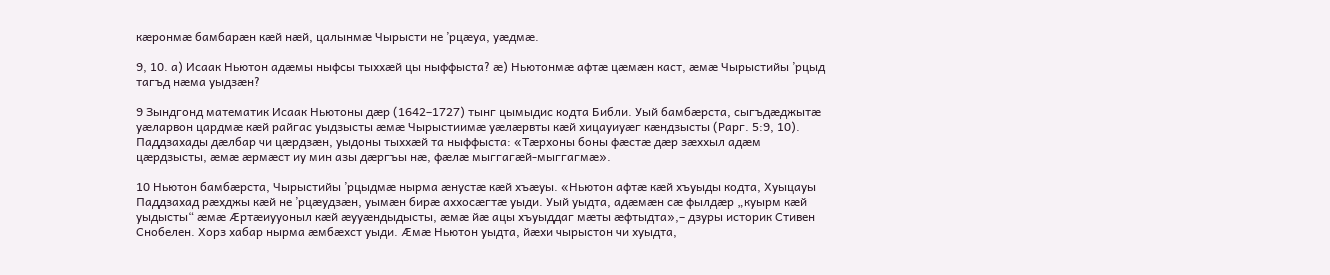кӕронмӕ бамбарӕн кӕй нӕй, цалынмӕ Чырысти не ’рцӕуа, уӕдмӕ.

9, 10. а) Исаак Ньютон адӕмы ныфсы тыххӕй цы ныффыста? ӕ) Ньютонмӕ афтӕ цӕмӕн каст, ӕмӕ Чырыстийы ’рцыд тагъд нӕма уыдзӕн?

9 Зындгонд математик Исаак Ньютоны дӕр (1642–1727) тынг цымыдис кодта Библи. Уый бамбӕрста, сыгъдӕджытӕ уӕларвон цардмӕ кӕй райгас уыдзысты ӕмӕ Чырыстиимӕ уӕлӕрвты кӕй хицауиуӕг кӕндзысты (Рарг. 5:9, 10). Паддзахады дӕлбар чи цӕрдзӕн, уыдоны тыххӕй та ныффыста: «Тӕрхоны боны фӕстӕ дӕр зӕххыл адӕм цӕрдзысты, ӕмӕ ӕрмӕст иу мин азы дӕргъы нӕ, фӕлӕ мыггагӕй-мыггагмӕ».

10 Ньютон бамбӕрста, Чырыстийы ’рцыдмӕ нырма ӕнустӕ кӕй хъӕуы. «Ньютон афтӕ кӕй хъуыды кодта, Хуыцауы Паддзахад рӕхджы кӕй не ’рцӕудзӕн, уымӕн бирӕ аххосӕгтӕ уыди. Уый уыдта, адӕмӕн сӕ фылдӕр „куырм кӕй уыдысты“ ӕмӕ Ӕртӕиууоныл кӕй ӕууӕндыдысты, ӕмӕ йӕ ацы хъуыддаг мӕты ӕфтыдта»,– дзуры историк Стивен Снобелен. Хорз хабар нырма ӕмбӕхст уыди. Ӕмӕ Ньютон уыдта, йӕхи чырыстон чи хуыдта,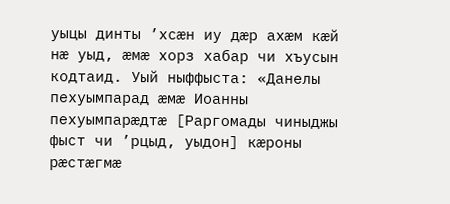уыцы динты ’хсӕн иу дӕр ахӕм кӕй нӕ уыд, ӕмӕ хорз хабар чи хъусын кодтаид. Уый ныффыста: «Данелы пехуымпарад ӕмӕ Иоанны пехуымпарӕдтӕ [Раргомады чиныджы фыст чи ’рцыд, уыдон] кӕроны рӕстӕгмӕ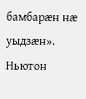бамбарӕн нӕ уыдзӕн». Ньютон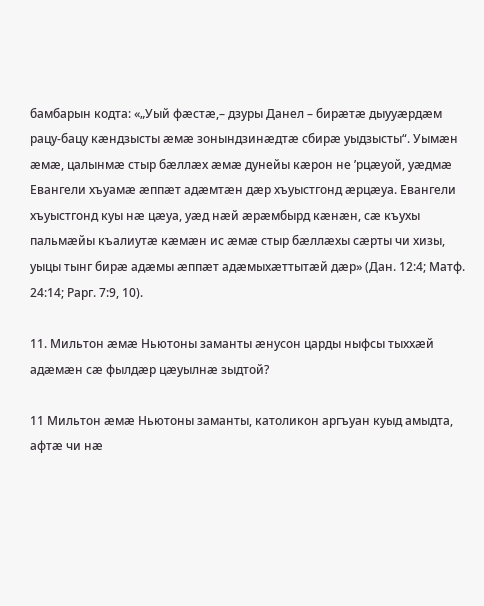бамбарын кодта: «„Уый фӕстӕ,– дзуры Данел – бирӕтӕ дыууӕрдӕм рацу-бацу кӕндзысты ӕмӕ зонындзинӕдтӕ сбирӕ уыдзысты“. Уымӕн ӕмӕ, цалынмӕ стыр бӕллӕх ӕмӕ дунейы кӕрон не ’рцӕуой, уӕдмӕ Евангели хъуамӕ ӕппӕт адӕмтӕн дӕр хъуыстгонд ӕрцӕуа. Евангели хъуыстгонд куы нӕ цӕуа, уӕд нӕй ӕрӕмбырд кӕнӕн, сӕ къухы пальмӕйы къалиутӕ кӕмӕн ис ӕмӕ стыр бӕллӕхы сӕрты чи хизы, уыцы тынг бирӕ адӕмы ӕппӕт адӕмыхӕттытӕй дӕр» (Дан. 12:4; Матф. 24:14; Рарг. 7:9, 10).

11. Мильтон ӕмӕ Ньютоны заманты ӕнусон царды ныфсы тыххӕй адӕмӕн сӕ фылдӕр цӕуылнӕ зыдтой?

11 Мильтон ӕмӕ Ньютоны заманты, католикон аргъуан куыд амыдта, афтӕ чи нӕ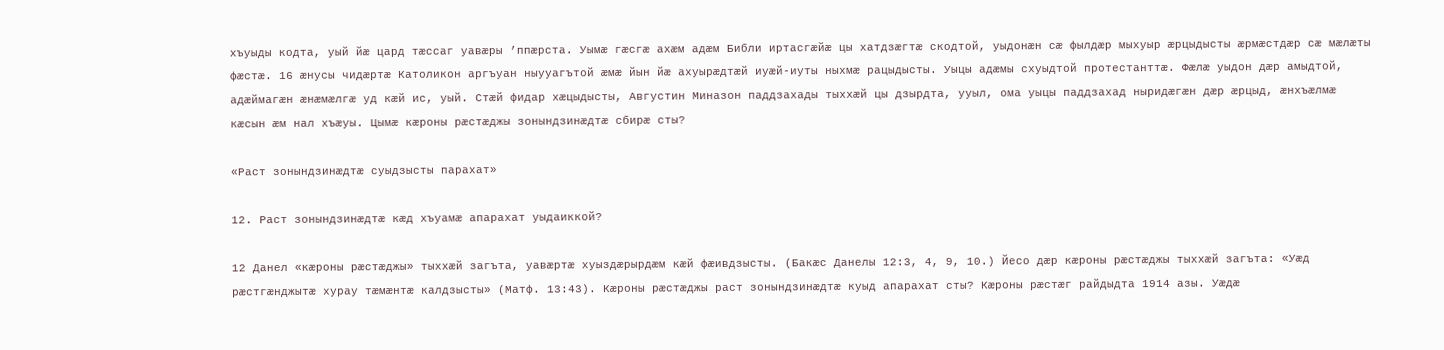хъуыды кодта, уый йӕ цард тӕссаг уавӕры ’ппӕрста. Уымӕ гӕсгӕ ахӕм адӕм Библи иртасгӕйӕ цы хатдзӕгтӕ скодтой, уыдонӕн сӕ фылдӕр мыхуыр ӕрцыдысты ӕрмӕстдӕр сӕ мӕлӕты фӕстӕ. 16 ӕнусы чидӕртӕ Католикон аргъуан ныууагътой ӕмӕ йын йӕ ахуырӕдтӕй иуӕй-иуты ныхмӕ рацыдысты. Уыцы адӕмы схуыдтой протестанттӕ. Фӕлӕ уыдон дӕр амыдтой, адӕймагӕн ӕнӕмӕлгӕ уд кӕй ис, уый. Стӕй фидар хӕцыдысты, Августин Миназон паддзахады тыххӕй цы дзырдта, ууыл, ома уыцы паддзахад ныридӕгӕн дӕр ӕрцыд, ӕнхъӕлмӕ кӕсын ӕм нал хъӕуы. Цымӕ кӕроны рӕстӕджы зонындзинӕдтӕ сбирӕ сты?

«Раст зонындзинӕдтӕ суыдзысты парахат»

12. Раст зонындзинӕдтӕ кӕд хъуамӕ апарахат уыдаиккой?

12 Данел «кӕроны рӕстӕджы» тыххӕй загъта, уавӕртӕ хуыздӕрырдӕм кӕй фӕивдзысты. (Бакӕс Данелы 12:3, 4, 9, 10.) Йесо дӕр кӕроны рӕстӕджы тыххӕй загъта: «Уӕд рӕстгӕнджытӕ хурау тӕмӕнтӕ калдзысты» (Матф. 13:43). Кӕроны рӕстӕджы раст зонындзинӕдтӕ куыд апарахат сты? Кӕроны рӕстӕг райдыдта 1914 азы. Уӕдӕ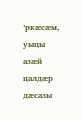’ркӕсӕм, уыцы азӕй цалдӕр дӕсазы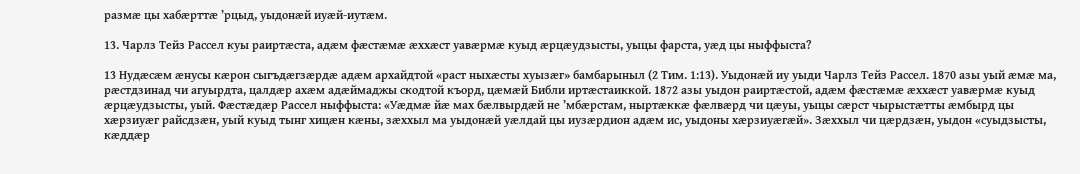размӕ цы хабӕрттӕ ’рцыд, уыдонӕй иуӕй-иутӕм.

13. Чарлз Тейз Рассел куы раиртӕста, адӕм фӕстӕмӕ ӕххӕст уавӕрмӕ куыд ӕрцӕудзысты, уыцы фарста, уӕд цы ныффыста?

13 Нудӕсӕм ӕнусы кӕрон сыгъдӕгзӕрдӕ адӕм архайдтой «раст ныхӕсты хуызӕг» бамбарыныл (2 Тим. 1:13). Уыдонӕй иу уыди Чарлз Тейз Рассел. 1870 азы уый ӕмӕ ма, рӕстдзинад чи агуырдта, цалдӕр ахӕм адӕймаджы скодтой къорд, цӕмӕй Библи иртӕстаиккой. 1872 азы уыдон раиртӕстой, адӕм фӕстӕмӕ ӕххӕст уавӕрмӕ куыд ӕрцӕудзысты, уый. Фӕстӕдӕр Рассел ныффыста: «Уӕдмӕ йӕ мах бӕлвырдӕй не ’мбӕрстам, ныртӕккӕ фӕлвӕрд чи цӕуы, уыцы сӕрст чырыстӕтты ӕмбырд цы хӕрзиуӕг райсдзӕн, уый куыд тынг хицӕн кӕны, зӕххыл ма уыдонӕй уӕлдай цы иузӕрдион адӕм ис, уыдоны хӕрзиуӕгӕй». Зӕххыл чи цӕрдзӕн, уыдон «суыдзысты, кӕддӕр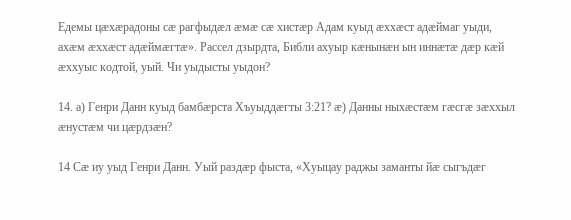Едемы цӕхӕрадоны сӕ рагфыдӕл ӕмӕ сӕ хистӕр Адам куыд ӕххӕст адӕймаг уыди, ахӕм ӕххӕст адӕймӕгтӕ». Рассел дзырдта, Библи ахуыр кӕнынӕн ын иннӕтӕ дӕр кӕй ӕххуыс кодтой, уый. Чи уыдысты уыдон?

14. а) Генри Данн куыд бамбӕрста Хъуыддӕгты 3:21? ӕ) Данны ныхӕстӕм гӕсгӕ зӕххыл ӕнустӕм чи цӕрдзӕн?

14 Сӕ иу уыд Генри Данн. Уый раздӕр фыста, «Хуыцау раджы заманты йӕ сыгъдӕг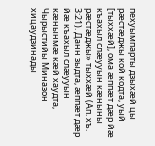пехуымпарты дзыхӕй цы рӕстӕджы кой кодта, уый [тыххӕй], ома ӕппӕт дӕр йӕ къахыл слӕууын кӕныны рӕстӕджы» тыххӕй (Ап. хъ. 3:21). Данн зыдта, ӕппӕт дӕр йӕ къахыл слӕууын кӕнынмӕ кӕй хаудта, Чырыстийы Миназон хицаудзинады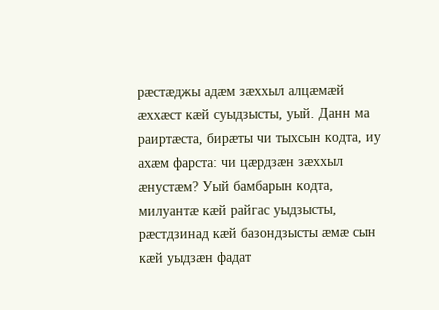рӕстӕджы адӕм зӕххыл алцӕмӕй ӕххӕст кӕй суыдзысты, уый. Данн ма раиртӕста, бирӕты чи тыхсын кодта, иу ахӕм фарста: чи цӕрдзӕн зӕххыл ӕнустӕм? Уый бамбарын кодта, милуантӕ кӕй райгас уыдзысты, рӕстдзинад кӕй базондзысты ӕмӕ сын кӕй уыдзӕн фадат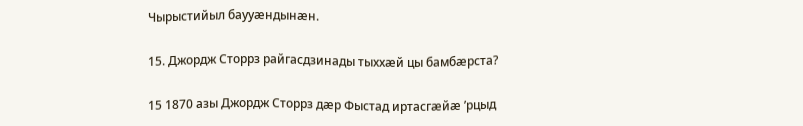Чырыстийыл баууӕндынӕн.

15. Джордж Сторрз райгасдзинады тыххӕй цы бамбӕрста?

15 1870 азы Джордж Сторрз дӕр Фыстад иртасгӕйӕ ’рцыд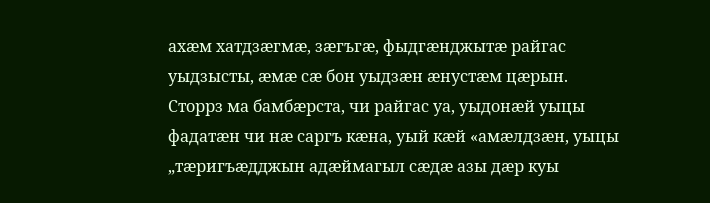ахӕм хатдзӕгмӕ, зӕгъгӕ, фыдгӕнджытӕ райгас уыдзысты, ӕмӕ сӕ бон уыдзӕн ӕнустӕм цӕрын. Сторрз ма бамбӕрста, чи райгас уа, уыдонӕй уыцы фадатӕн чи нӕ саргъ кӕна, уый кӕй «амӕлдзӕн, уыцы „тӕригъӕдджын адӕймагыл сӕдӕ азы дӕр куы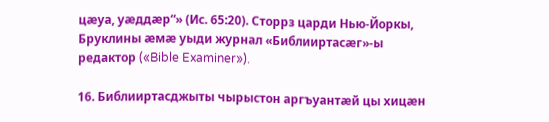цӕуа, уӕддӕр“» (Ис. 65:20). Сторрз царди Нью-Йоркы, Бруклины ӕмӕ уыди журнал «Библииртасӕг»-ы редактор («Bible Examiner»).

16. Библииртасджыты чырыстон аргъуантӕй цы хицӕн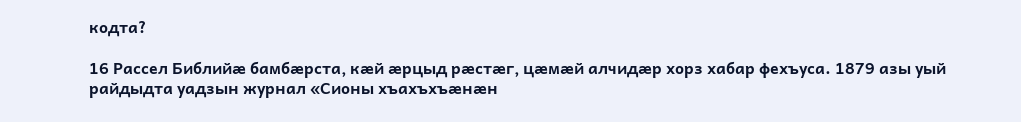кодта?

16 Рассел Библийӕ бамбӕрста, кӕй ӕрцыд рӕстӕг, цӕмӕй алчидӕр хорз хабар фехъуса. 1879 азы уый райдыдта уадзын журнал «Сионы хъахъхъӕнӕн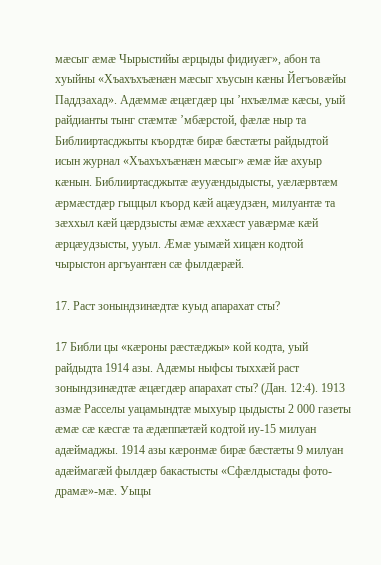мӕсыг ӕмӕ Чырыстийы ӕрцыды фидиуӕг», абон та хуыйны «Хъахъхъӕнӕн мӕсыг хъусын кӕны Йегъовӕйы Паддзахад». Адӕммӕ ӕцӕгдӕр цы ’нхъӕлмӕ кӕсы, уый райдианты тынг стӕмтӕ ’мбӕрстой, фӕлӕ ныр та Библииртасджыты къордтӕ бирӕ бӕстӕты райдыдтой исын журнал «Хъахъхъӕнӕн мӕсыг» ӕмӕ йӕ ахуыр кӕнын. Библииртасджытӕ ӕууӕндыдысты, уӕлӕрвтӕм ӕрмӕстдӕр гыццыл къорд кӕй ацӕудзӕн, милуантӕ та зӕххыл кӕй цӕрдзысты ӕмӕ ӕххӕст уавӕрмӕ кӕй ӕрцӕудзысты, ууыл. Ӕмӕ уымӕй хицӕн кодтой чырыстон аргъуантӕн сӕ фылдӕрӕй.

17. Раст зонындзинӕдтӕ куыд апарахат сты?

17 Библи цы «кӕроны рӕстӕджы» кой кодта, уый райдыдта 1914 азы. Адӕмы ныфсы тыххӕй раст зонындзинӕдтӕ ӕцӕгдӕр апарахат сты? (Дан. 12:4). 1913 азмӕ Расселы уацамындтӕ мыхуыр цыдысты 2 000 газеты ӕмӕ сӕ кӕсгӕ та ӕдӕппӕтӕй кодтой иу-15 милуан адӕймаджы. 1914 азы кӕронмӕ бирӕ бӕстӕты 9 милуан адӕймагӕй фылдӕр бакастысты «Сфӕлдыстады фото-драмӕ»-мӕ. Уыцы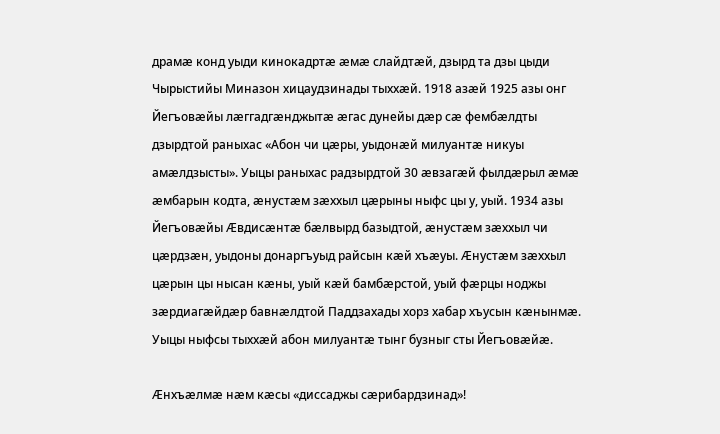драмӕ конд уыди кинокадртӕ ӕмӕ слайдтӕй, дзырд та дзы цыди Чырыстийы Миназон хицаудзинады тыххӕй. 1918 азӕй 1925 азы онг Йегъовӕйы лӕггадгӕнджытӕ ӕгас дунейы дӕр сӕ фембӕлдты дзырдтой раныхас «Абон чи цӕры, уыдонӕй милуантӕ никуы амӕлдзысты». Уыцы раныхас радзырдтой 30 ӕвзагӕй фылдӕрыл ӕмӕ ӕмбарын кодта, ӕнустӕм зӕххыл цӕрыны ныфс цы у, уый. 1934 азы Йегъовӕйы Ӕвдисӕнтӕ бӕлвырд базыдтой, ӕнустӕм зӕххыл чи цӕрдзӕн, уыдоны донаргъуыд райсын кӕй хъӕуы. Ӕнустӕм зӕххыл цӕрын цы нысан кӕны, уый кӕй бамбӕрстой, уый фӕрцы ноджы зӕрдиагӕйдӕр бавнӕлдтой Паддзахады хорз хабар хъусын кӕнынмӕ. Уыцы ныфсы тыххӕй абон милуантӕ тынг бузныг сты Йегъовӕйӕ.

Ӕнхъӕлмӕ нӕм кӕсы «диссаджы сӕрибардзинад»!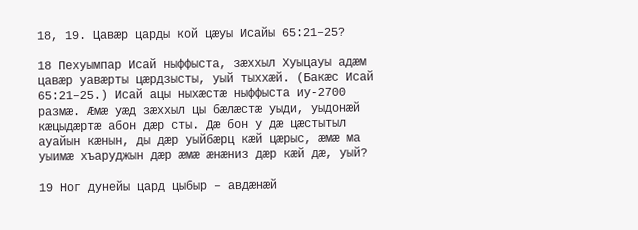18, 19. Цавӕр царды кой цӕуы Исайы 65:21–25?

18 Пехуымпар Исай ныффыста, зӕххыл Хуыцауы адӕм цавӕр уавӕрты цӕрдзысты, уый тыххӕй. (Бакӕс Исай 65:21–25.) Исай ацы ныхӕстӕ ныффыста иу-2700 размӕ. Ӕмӕ уӕд зӕххыл цы бӕлӕстӕ уыди, уыдонӕй кӕцыдӕртӕ абон дӕр сты. Дӕ бон у дӕ цӕстытыл ауайын кӕнын, ды дӕр уыйбӕрц кӕй цӕрыс, ӕмӕ ма уыимӕ хъаруджын дӕр ӕмӕ ӕнӕниз дӕр кӕй дӕ, уый?

19 Ног дунейы цард цыбыр – авдӕнӕй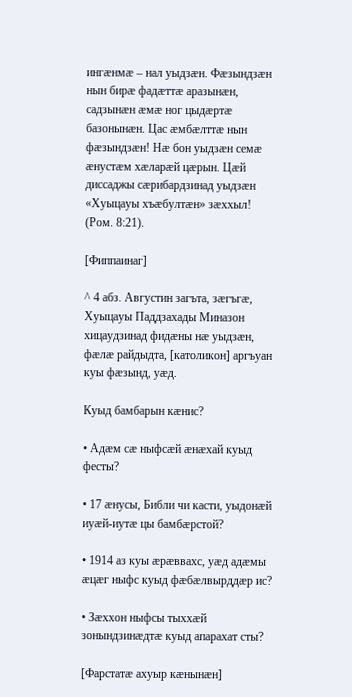ингӕнмӕ – нал уыдзӕн. Фӕзындзӕн нын бирӕ фадӕттӕ аразынӕн, садзынӕн ӕмӕ ног цыдӕртӕ базонынӕн. Цас ӕмбӕлттӕ нын фӕзындзӕн! Нӕ бон уыдзӕн семӕ ӕнустӕм хӕларӕй цӕрын. Цӕй диссаджы сӕрибардзинад уыдзӕн «Хуыцауы хъӕбултӕн» зӕххыл! (Ром. 8:21).

[Фиппаинаг]

^ 4 абз. Августин загъта, зӕгъгӕ, Хуыцауы Паддзахады Миназон хицаудзинад фидӕны нӕ уыдзӕн, фӕлӕ райдыдта, [католикон] аргъуан куы фӕзынд, уӕд.

Куыд бамбарын кӕнис?

• Адӕм сӕ ныфсӕй ӕнӕхай куыд фесты?

• 17 ӕнусы, Библи чи касти, уыдонӕй иуӕй-иутӕ цы бамбӕрстой?

• 1914 аз куы ӕрӕввахс, уӕд адӕмы ӕцӕг ныфс куыд фӕбӕлвырддӕр ис?

• Зӕххон ныфсы тыххӕй зонындзинӕдтӕ куыд апарахат сты?

[Фарстатӕ ахуыр кӕнынӕн]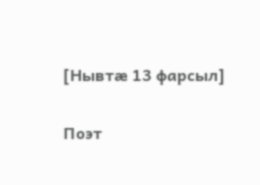[Нывтӕ 13 фарсыл]

Поэт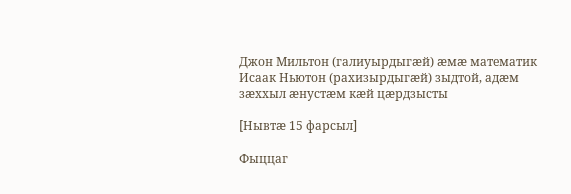Джон Мильтон (галиуырдыгӕй) ӕмӕ математик Исаак Ньютон (рахизырдыгӕй) зыдтой, адӕм зӕххыл ӕнустӕм кӕй цӕрдзысты

[Нывтӕ 15 фарсыл]

Фыццаг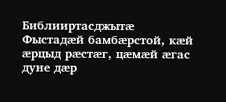Библииртасджытӕ Фыстадӕй бамбӕрстой, кӕй ӕрцыд рӕстӕг, цӕмӕй ӕгас дуне дӕр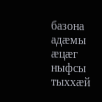базона адӕмы ӕцӕг ныфсы тыххӕй